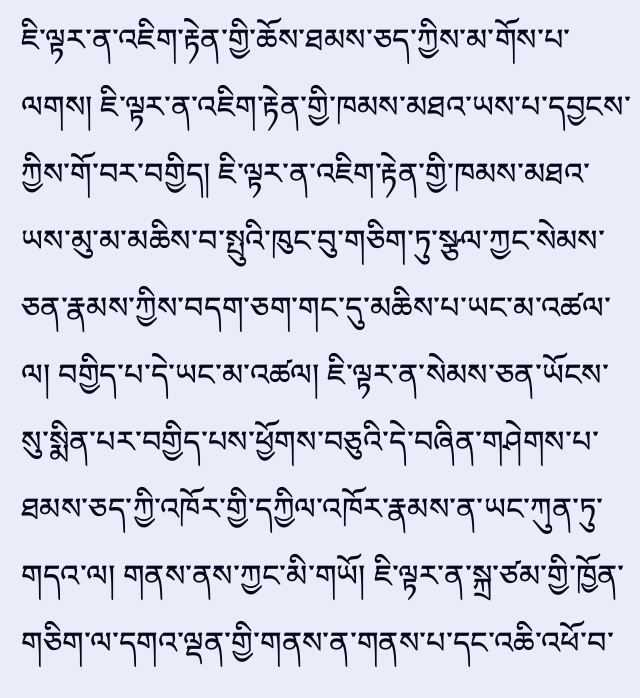ཇི་ལྟར་ན་འཇིག་རྟེན་གྱི་ཆོས་ཐམས་ཅད་ཀྱིས་མ་གོས་པ་ལགས། ཇི་ལྟར་ན་འཇིག་རྟེན་གྱི་ཁམས་མཐའ་ཡས་པ་དབྱངས་ཀྱིས་གོ་བར་བགྱིད། ཇི་ལྟར་ན་འཇིག་རྟེན་གྱི་ཁམས་མཐའ་ཡས་མུ་མ་མཆིས་བ་སྤུའི་ཁུང་བུ་གཅིག་ཏུ་སྩལ་ཀྱང་སེམས་ཅན་རྣམས་ཀྱིས་བདག་ཅག་གང་དུ་མཆིས་པ་ཡང་མ་འཚལ་ལ། བགྱིད་པ་དེ་ཡང་མ་འཚལ། ཇི་ལྟར་ན་སེམས་ཅན་ཡོངས་སུ་སྨིན་པར་བགྱིད་པས་ཕྱོགས་བཅུའི་དེ་བཞིན་གཤེགས་པ་ཐམས་ཅད་ཀྱི་འཁོར་གྱི་དཀྱིལ་འཁོར་རྣམས་ན་ཡང་ཀུན་ཏུ་གདའ་ལ། གནས་ནས་ཀྱང་མི་གཡོ། ཇི་ལྟར་ན་སྐྲ་ཙམ་གྱི་ཁྱོན་གཅིག་ལ་དགའ་ལྡན་གྱི་གནས་ན་གནས་པ་དང་འཆི་འཕོ་བ་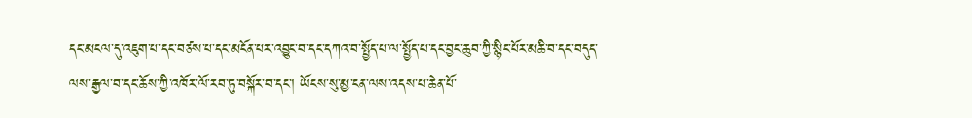དང་མངལ་དུ་འཇུག་པ་དང་བཙས་པ་དང་མངོན་པར་འབྱུང་བ་དང་དཀའ་བ་སྤྱོད་པ་ལ་སྤྱོད་པ་དང་བྱང་ཆུབ་ཀྱི་སྙིང་པོར་མཆི་བ་དང་བདུད་ལས་རྒྱལ་བ་དང་ཆོས་ཀྱི་འཁོར་ལོ་རབ་ཏུ་བསྐོར་བ་དང་། ཡོངས་སུ་མྱ་ངན་ལས་འདས་པ་ཆེན་པོ་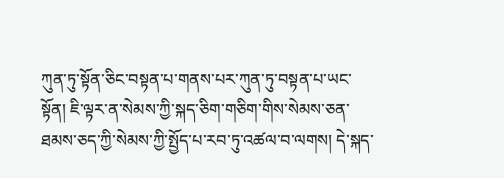ཀུན་ཏུ་སྟོན་ཅིང་བསྟན་པ་གནས་པར་ཀུན་ཏུ་བསྟན་པ་ཡང་སྟོན། ཇི་ལྟར་ན་སེམས་ཀྱི་སྐད་ཅིག་གཅིག་གིས་སེམས་ཅན་ཐམས་ཅད་ཀྱི་སེམས་ཀྱི་སྤྱོད་པ་རབ་ཏུ་འཚལ་བ་ལགས། དེ་སྐད་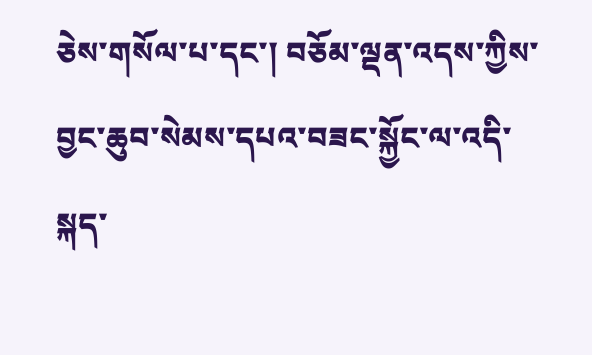ཅེས་གསོལ་པ་དང་། བཅོམ་ལྡན་འདས་ཀྱིས་བྱང་ཆུབ་སེམས་དཔའ་བཟང་སྐྱོང་ལ་འདི་སྐད་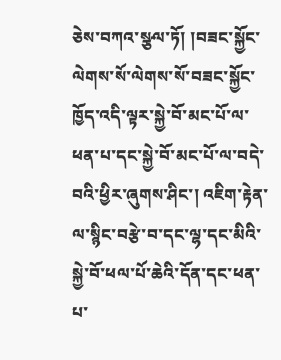ཅེས་བཀའ་སྩལ་ཏོ། །བཟང་སྐྱོང་ལེགས་སོ་ལེགས་སོ་བཟང་སྐྱོང་ཁྱོད་འདི་ལྟར་སྐྱེ་བོ་མང་པོ་ལ་ཕན་པ་དང་སྐྱེ་བོ་མང་པོ་ལ་བདེ་བའི་ཕྱིར་ཞུགས་ཤིང་། འཇིག་རྟེན་ལ་སྙིང་བརྩེ་བ་དང་ལྷ་དང་མིའི་སྐྱེ་བོ་ཕལ་པོ་ཆེའི་དོན་དང་ཕན་པ་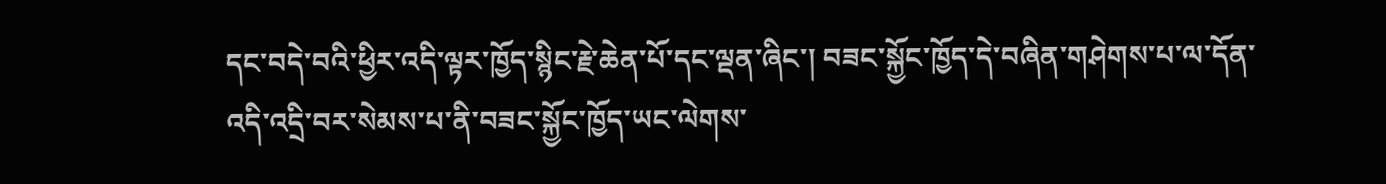དང་བདེ་བའི་ཕྱིར་འདི་ལྟར་ཁྱོད་སྙིང་རྗེ་ཆེན་པོ་དང་ལྡན་ཞིང་། བཟང་སྐྱོང་ཁྱོད་དེ་བཞིན་གཤེགས་པ་ལ་དོན་འདི་འདྲི་བར་སེམས་པ་ནི་བཟང་སྐྱོང་ཁྱོད་ཡང་ལེགས་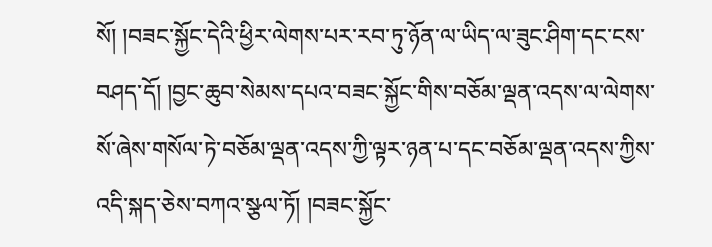སོ། །བཟང་སྐྱོང་དེའི་ཕྱིར་ལེགས་པར་རབ་ཏུ་ཉོན་ལ་ཡིད་ལ་ཟུང་ཤིག་དང་ངས་བཤད་དོ། །བྱང་ཆུབ་སེམས་དཔའ་བཟང་སྐྱོང་གིས་བཅོམ་ལྡན་འདས་ལ་ལེགས་སོ་ཞེས་གསོལ་ཏེ་བཅོམ་ལྡན་འདས་ཀྱི་ལྟར་ཉན་པ་དང་བཅོམ་ལྡན་འདས་ཀྱིས་འདི་སྐད་ཅེས་བཀའ་སྩལ་ཏོ། །བཟང་སྐྱོང་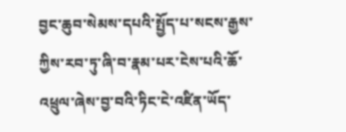བྱང་ཆུབ་སེམས་དཔའི་སྤྱོད་པ་སངས་རྒྱས་ཀྱིས་རབ་ཏུ་ཞི་བ་རྣམ་པར་ངེས་པའི་ཆོ་འཕྲུལ་ཞེས་བྱ་བའི་ཏིང་ངེ་འཛིན་ཡོད་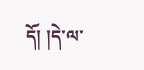དོ། །དེ་ལ་